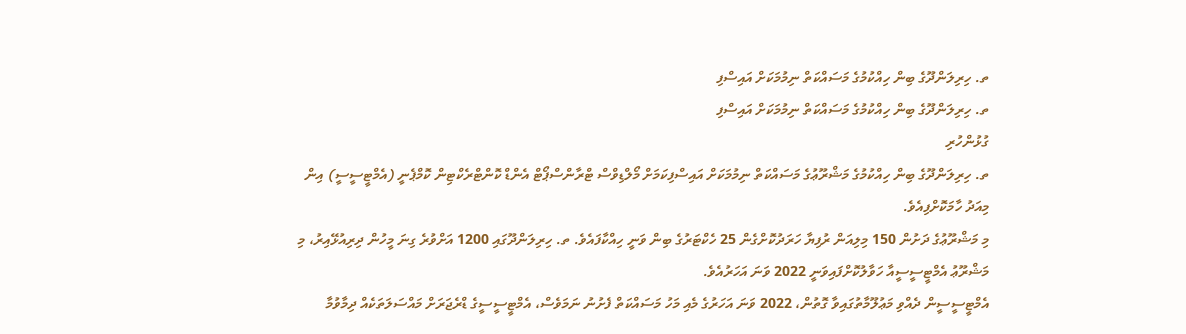ތ. ހިރިލަންދޫގެ ބިން ހިއްކުމުގެ މަސައްކަތް ނިމުމަކަށް އައިސްފި
ތ. ހިރިލަންދޫގެ ބިން ހިއްކުމުގެ މަސައްކަތް ނިމުމަކަށް އައިސްފި
ގުޅުންހުރި
ތ. ހިރިލަންދޫގެ ބިން ހިއްކުމުގެ މަޝްރޫޢުގެ މަސައްކަތް ނިމުމަކަށް އައިސްފިކަމަށް މޯލްޑިވްސް ޓްރާންސްޕޯޓް އެންޑް ކޮންޓްރެކްޓިން ކޮމްޕެނީ (އެމްޓީސީސީ) އިން މިއަދު ހާމަކޮށްފިއެވެ.
މި މަޝްރޫޢުގެ ދަށުން 150 މިލިއަން ރުފިޔާ ހަރަދުކޮށްގެން 25 ހެކްޓަރުގެ ބިން ވަނީ ހިއްކާފައެވެ. ތ. ހިރިލަންދޫގައި 1200 އަށްވުރެ ގިނަ މީހުން ދިރިއުޅޭއިރު، މި މަޝްރޫޢު އެމްޓީސީސީއާ ހަވާލުކޮށްފައިވަނީ 2022 ވަނަ އަހަރުއެވެ.
އެމްޓީސީސީން ދެއްވި މަޢުލޫމާތުގައިވާ ގޮތުން، 2022 ވަނަ އަހަރުގެ މެއި މަހު މަސައްކަތް ފެށުނު ނަމަވެސް، އެމްޓީސީސީގެ ޑްރެޖަރަށް މައްސަލަތަކެއް ދިމާވުމާ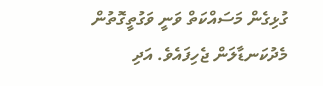ގުޅިގެން މަސައްކަތް ވަނީ ވަގުތީގޮތުން މެދުކަނޑާލަން ޖެހިފައެވެ. އަދި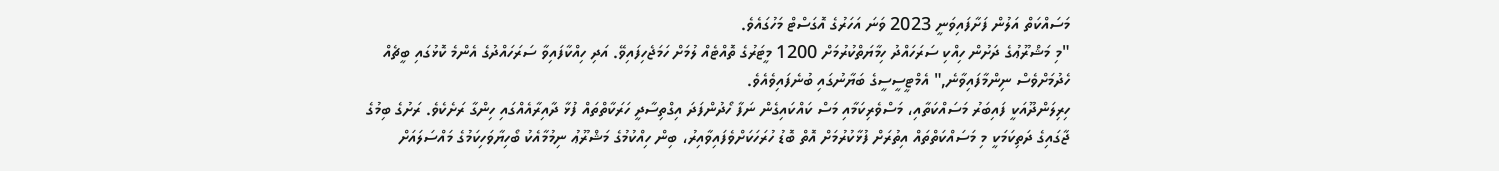މަސައްކަތް އަލުން ފަށާފައިވަނީ 2023 ވަނަ އަހަރުގެ އޮގަސްޓް މަހުގައެވެ.
"މި މަޝްރޫޢުގެ ދަށުން ހިއްކި ސަރަހައްދު ހިމާޔަތްކުރުމަށް 1200 މީޓަރުގެ ތޮއްޓެއް ލުމަށް ހަމަޖެހިފައިވޭ. އަދި ހިއްކާފައިވާ ސަރަހައްދުގެ އެންމެ ކޮޅުގައި ބީޗެއް ހެދުމަށްވެސް ނިންމާފައިވާނެ," އެމްޓީސީސީގެ ބަޔާނުގައި ބުނެފައިވެއެވެ.
ހިރިލަންދޫއަކީ ފައިބަރު މަސައްކަތާއި، މަސްވެރިކަމާއި މަސް ކައްކައިގެން ނަފާ ހޯދުންފަދަ އިގްތިސާދީ ހަރަކާތްތައް ފުޅާ ދާއިރާއެއްގައި ހިންގާ ރަށެކެވެ. ރަށުގެ ބިމުގެ ޖާގައިގެ ދަތިކަމަކީ މި މަސައްކަތްތައް އިތުރަށް ފުޅާކުރުމަށް އޮތް ބޮޑު ހުރަހަކަށްވެފައިވާއިރު، ބިން ހިއްކުމުގެ މަޝްރޫޢު ނިމުމާއެކު ބޯހިޔާވަހިކަމުގެ މައްސަލައަށް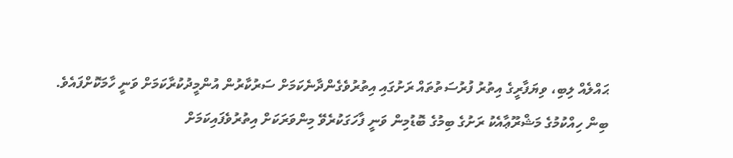ޙައްލެއް ލިބި، ވިޔަފާރީގެ އިތުރު ފުރުސަތުތައް ރަށުގައި އިތުރުވެގެންދާނެކަމަށް ސަރުކާރުން އުންމީދުކުރާކަމަށް ވަނީ ހާމަކޮށްފައެވެ.
ބިން ހިއްކުމުގެ މަޝްރޫޢާއެކު ރަށުގެ ބިމުގެ ބޮޑުމިން ވަނީ ފާހަގަކުރެވޭ މިންވަރަކަށް އިތުރުވެފައިކަމަށް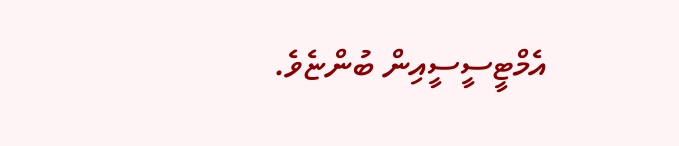އެމްޓީސީސީއިން ބުންޏެވެ.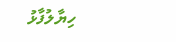ހިޔާލުފާޅު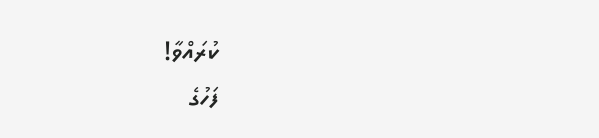ކުރައްވާ!
ފަހުގެ